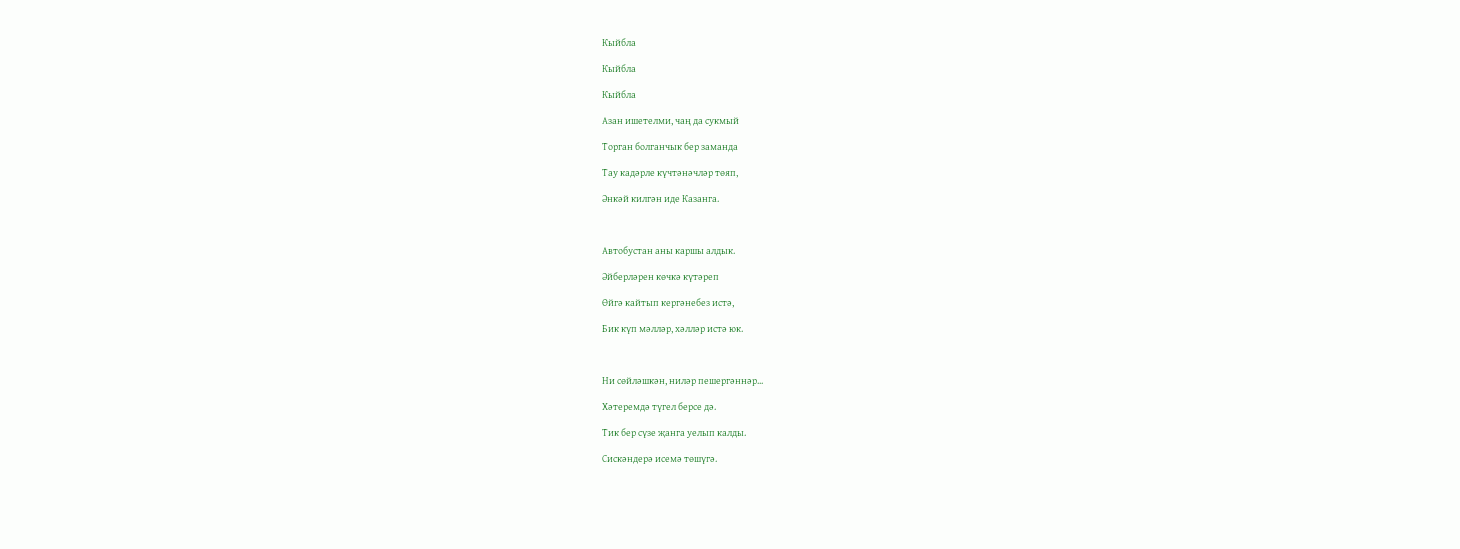Кыйбла

Кыйбла

Кыйбла

Азан ишетелми, чаң да сукмый

Торган болганчык бер заманда

Тау кадәрле күчтәнәчләр төяп,

Әнкәй килгән иде Казанга.



Автобустан аны каршы алдык.

Әйберләрен көчкә күтәреп

Өйгә кайтып кергәнебез истә,

Бик күп мәлләр, хәлләр истә юк.



Ни сөйләшкән, ниләр пешергәннәр...

Хәтеремдә түгел берсе дә.

Тик бер сүзе җанга уелып калды.

Сискәндерә исемә төшүгә.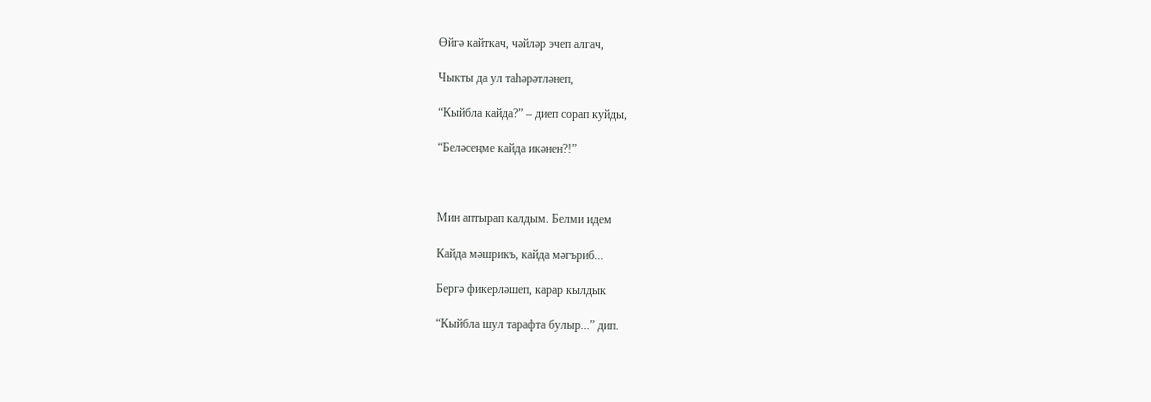Өйгә кайткач, чәйләр эчеп алгач,

Чыкты да ул таһәрәтләнеп,

“Кыйбла кайда?” – диеп сорап куйды,

“Беләсеңме кайда икәнен?!”



Мин аптырап калдым. Белми идем

Кайда мәшрикъ, кайда мәгъриб...

Бергә фикерләшеп, карар кылдык

“Кыйбла шул тарафта булыр...” дип.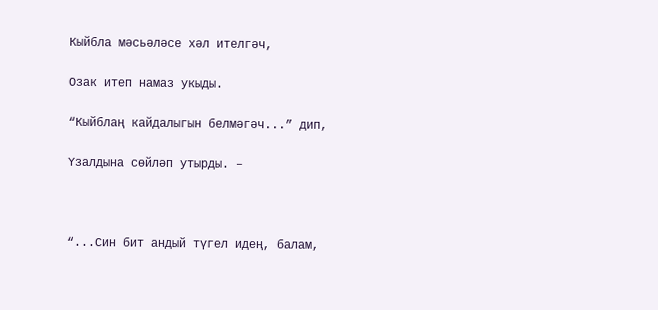Кыйбла мәсьәләсе хәл ителгәч,

Озак итеп намаз укыды.

“Кыйблаң кайдалыгын белмәгәч...” дип,

Үзалдына сөйләп утырды. –



“...Син бит андый түгел идең, балам,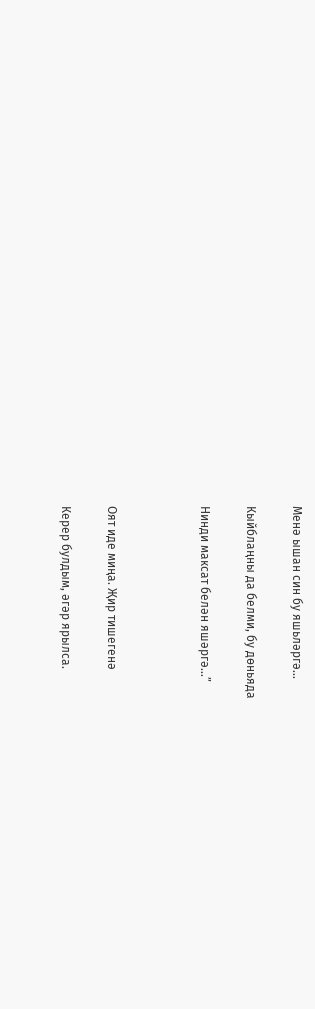Менә ышан син бу яшьләргә...

Кыйблаңны да белми, бу дөньяда

Нинди максат белән яшәргә...”



Оят иде миңа. Җир тишегенә

Керер булдым, әгәр ярылса.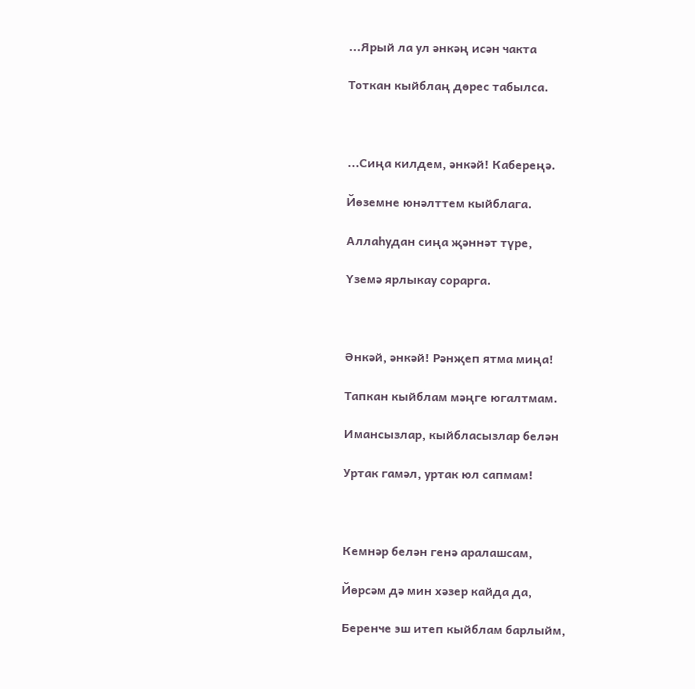...Ярый ла ул әнкәң исән чакта

Тоткан кыйблаң дөрес табылса.



...Сиңа килдем, әнкәй! Кабереңә.

Йөземне юнәлттем кыйблага.

Аллаһудан сиңа җәннәт түре,

Үземә ярлыкау сорарга.



Әнкәй, әнкәй! Рәнҗеп ятма миңа!

Тапкан кыйблам мәңге югалтмам.

Имансызлар, кыйбласызлар белән

Уртак гамәл, уртак юл сапмам!



Кемнәр белән генә аралашсам,

Йөрсәм дә мин хәзер кайда да,

Беренче эш итеп кыйблам барлыйм,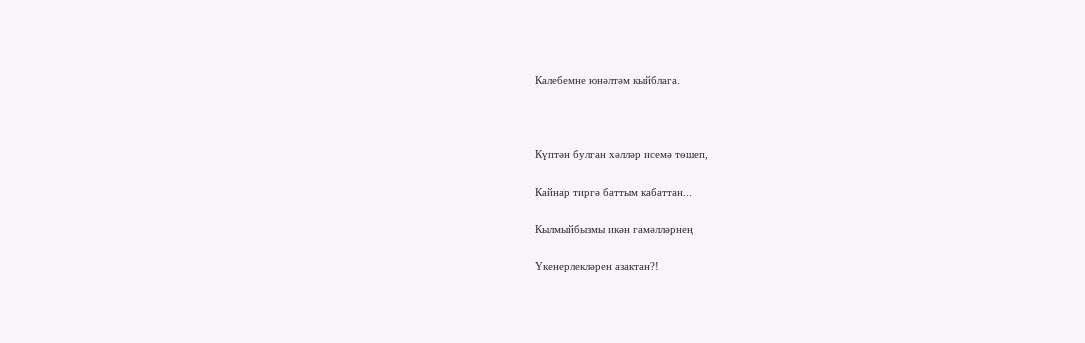Калебемне юнәлтәм кыйблага.



Күптән булган хәлләр исемә төшеп,

Кайнар тиргә баттым кабаттан...

Кылмыйбызмы икән гамәлләрнең

Үкенерлекләрен азактан?!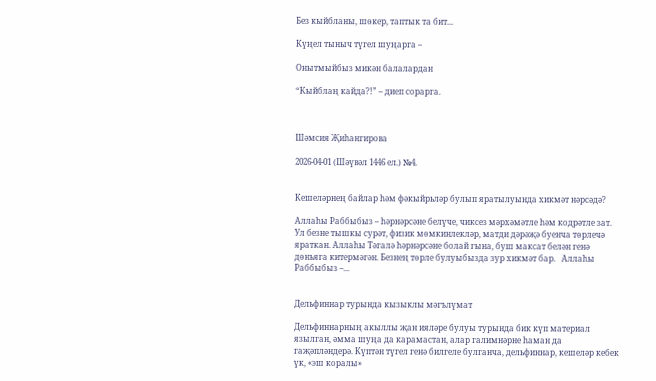Без кыйбланы, шөкер, таптык та бит...

Күңел тыныч түгел шуңарга –

Онытмыйбыз микән балалардан

“Кыйблаң кайда?!” – диеп сорарга.



Шәмсия Җиһангирова

2026-04-01 (Шәүвәл 1446 ел.) №4.


Кешеләрнең байлар һәм фәкыйрьләр булып яратылуында хикмәт нәрсәдә?

Аллаһы Раббыбыз – һәрнәрсәне белүче, чиксез мәрхәмәтле һәм кодрәтле зат. Ул безне тышкы сурәт, физик мөмкинлекләр, матди дәрәҗә буенча төрлечә яраткан. Аллаһы Тәгалә һәрнәрсәне болай гына, буш максат белән генә дөньяга китермәгән. Безнең төрле булуыбызда зур хикмәт бар.   Аллаһы Раббыбыз –...


Дельфиннар турында кызыклы мәгълүмат

Дельфиннарның акыллы җан ияләре булуы турында бик күп материал язылган, әмма шуңа да карамастан, алар галимнәрне һаман да гаҗәпләндерә. Күптән түгел генә билгеле булганча, дельфиннар, кешеләр кебек үк, «эш коралы»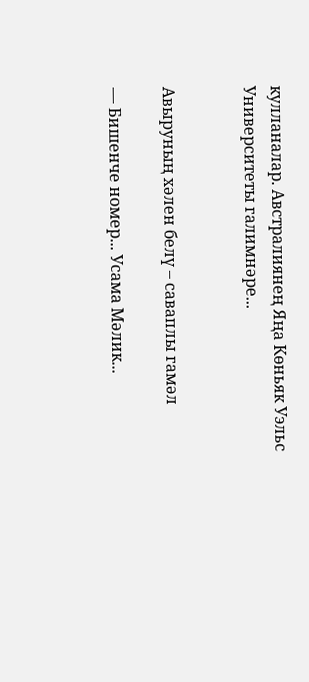кулланалар. Австралиянең Яңа Көньяк Уэльс Университеты галимнәре...


Авыруның хәлен белү – саваплы гамәл

— Бишенче номер... Усама Мәлик...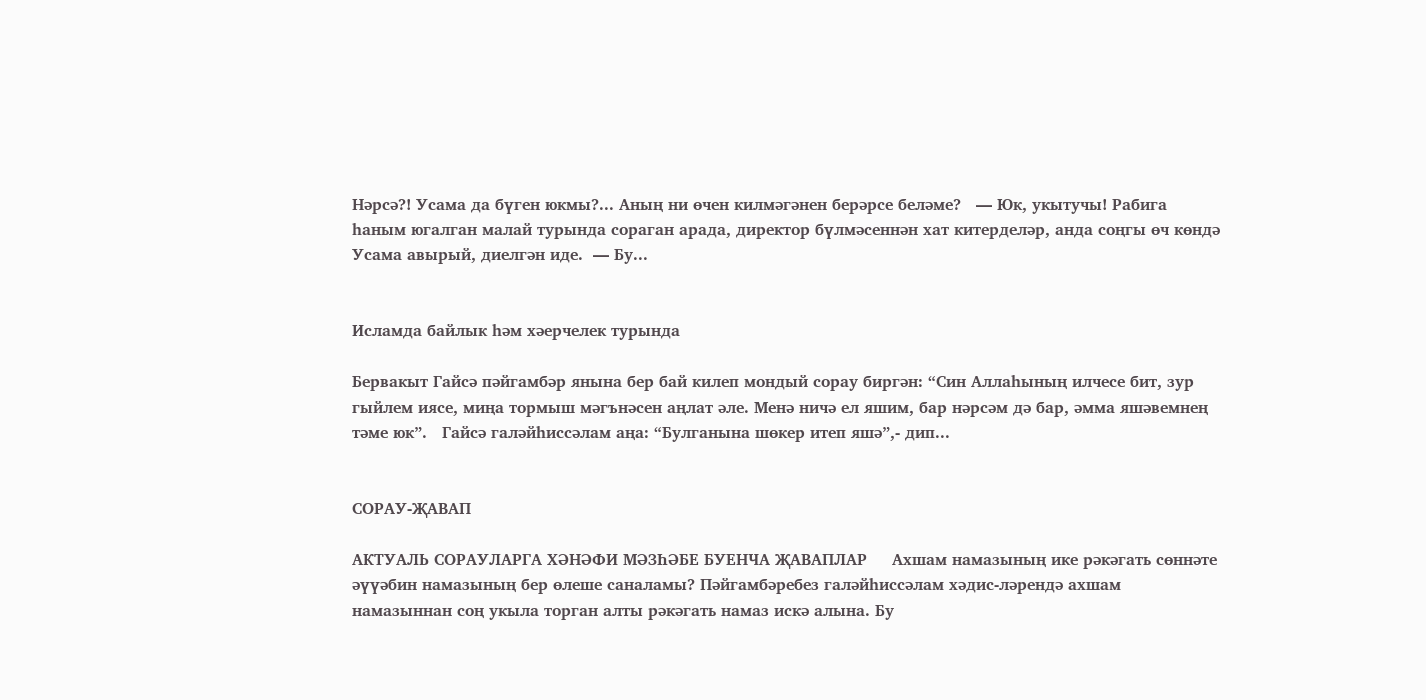Нәрсә?! Усама да бүген юкмы?... Аның ни өчен килмәгәнен берәрсе беләме?   — Юк, укытучы! Рабига һаным югалган малай турында сораган арада, директор бүлмәсеннән хат китерделәр, анда соңгы өч көндә Усама авырый, диелгән иде.  — Бу...


Исламда байлык һәм хәерчелек турында

Бервакыт Гайсә пәйгамбәр янына бер бай килеп мондый сорау биргән: “Син Аллаһының илчесе бит, зур гыйлем иясе, миңа тормыш мәгънәсен аңлат әле. Менә ничә ел яшим, бар нәрсәм дә бар, әмма яшәвемнең тәме юк”.   Гайсә галәйһиссәлам аңа: “Булганына шөкер итеп яшә”,- дип...


СОРАУ-ҖАВАП

АКТУАЛЬ СОРАУЛАРГА ХӘНӘФИ МӘЗҺӘБЕ БУЕНЧА ҖАВАПЛАР     Ахшам намазының ике рәкәгать сөннәте әүүәбин намазының бер өлеше саналамы? Пәйгамбәребез галәйһиссәлам хәдис-ләрендә ахшам намазыннан соң укыла торган алты рәкәгать намаз искә алына. Бу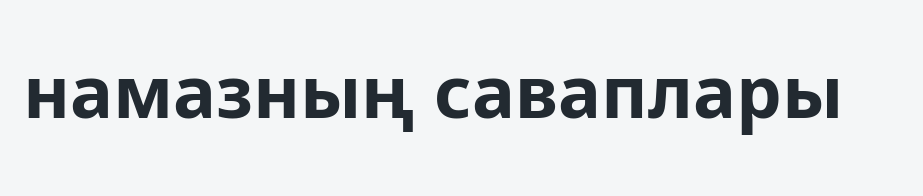намазның саваплары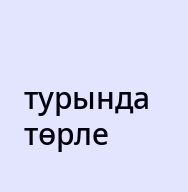турында төрле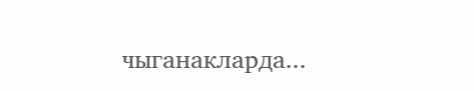чыганакларда...